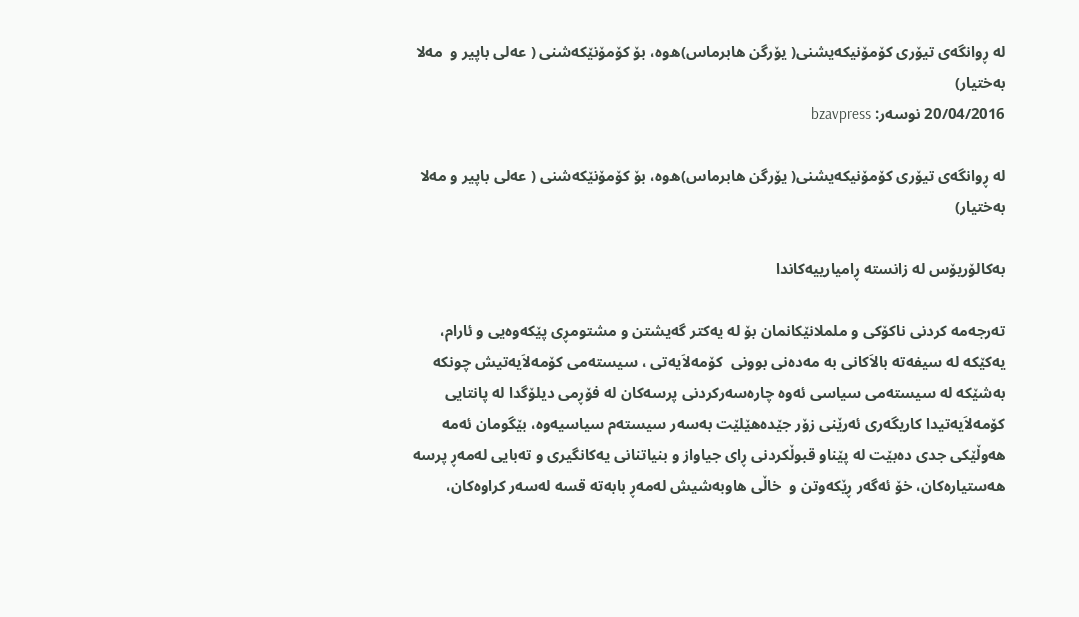له‌ ڕوانگه‌ی‌ تیۆری‌ كۆمۆنیكه‌یشنی‌( یۆرگن هابرماس)ه‌وه‌، بۆ كۆمۆنێكه‌شنی‌ ( عه‌لی‌ باپیر و  مه‌لا به‌ختیار)
20/04/2016 نوسەر: bzavpress

له‌ ڕوانگه‌ی‌ تیۆری‌ كۆمۆنیكه‌یشنی‌( یۆرگن هابرماس)ه‌وه‌، بۆ كۆمۆنێكه‌شنی‌ ( عه‌لی‌ باپیر و مه‌لا به‌ختیار)

به‌كالۆریۆس له‌ زانسته‌ ڕامیارییه‌كاندا

ته‌رجه‌مه‌ كردنی‌ ناكۆكی‌ و ململانێكانمان بۆ له‌ یه‌كتر گه‌یشتن و مشتومڕی‌ پێكه‌وه‌یی‌ و ئارام، یه‌كێكه‌ له‌ سیفه‌ته‌ بالاَكانی‌ به‌ مه‌ده‌نی‌ بوونی‌  كۆمه‌لاَیه‌تی‌ ، سیسته‌می‌ كۆمه‌لاَیه‌تیش چونكه‌ به‌شێكه‌ له‌ سیسته‌می‌ سیاسی‌ ئه‌وه‌ چاره‌سه‌ركردنی‌ پرسه‌كان له‌ فۆڕمی‌ دیلۆگدا له‌ پانتایی‌ كۆمه‌لاَیه‌تیدا كاریگه‌ری‌ ئه‌رێنی‌ زۆر جێده‌هێلێت به‌سه‌ر سیسته‌م سیاسیه‌وه‌، بێگومان ئه‌مه‌ هه‌وڵێكی‌ جدی‌ ده‌بێت له‌ پێناو قبوڵكردنی‌ ڕای‌ جیاواز و بنیاتنانی‌ یه‌كانگیری‌ و ته‌بایی‌ له‌مه‌ڕ پرسه‌ هه‌ستیاره‌كان، خۆ ئه‌گه‌ر ڕێكه‌وتن و  خاڵی‌ هاوبه‌شیش له‌مه‌ڕ بابه‌ته‌ قسه‌ له‌سه‌ر كراوه‌كان،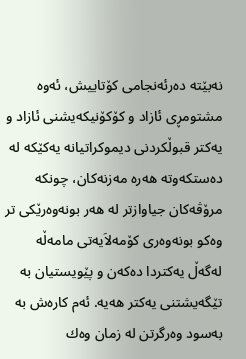نه‌بێته‌ ده‌رئه‌نجامی‌ كۆتاییش، ئه‌وه‌ مشتومڕی‌ ئازاد و كۆكۆنیكه‌یشنی‌ ئازاد و یه‌كتر قبوڵكردنی‌ دیموكراتیانه‌ یه‌كێكه‌ له‌ ده‌ستكه‌وته‌ هه‌ره‌ مه‌زنه‌كان، چونكه‌ مرۆڤه‌كان جیاوازتر له‌ هه‌ر بونه‌وه‌رێكی‌ تر وه‌كو بونه‌وه‌ری‌ كۆمه‌لاَیه‌تی‌ مامه‌ڵه‌ له‌گه‌ڵ یه‌كتردا ده‌كه‌ن و پێویستیان به‌ تێگه‌یشتنی‌ یه‌كتر هه‌یه‌. ئه‌م كاره‌ش به‌ به‌سود وه‌رگرتن له‌ زمان وه‌ك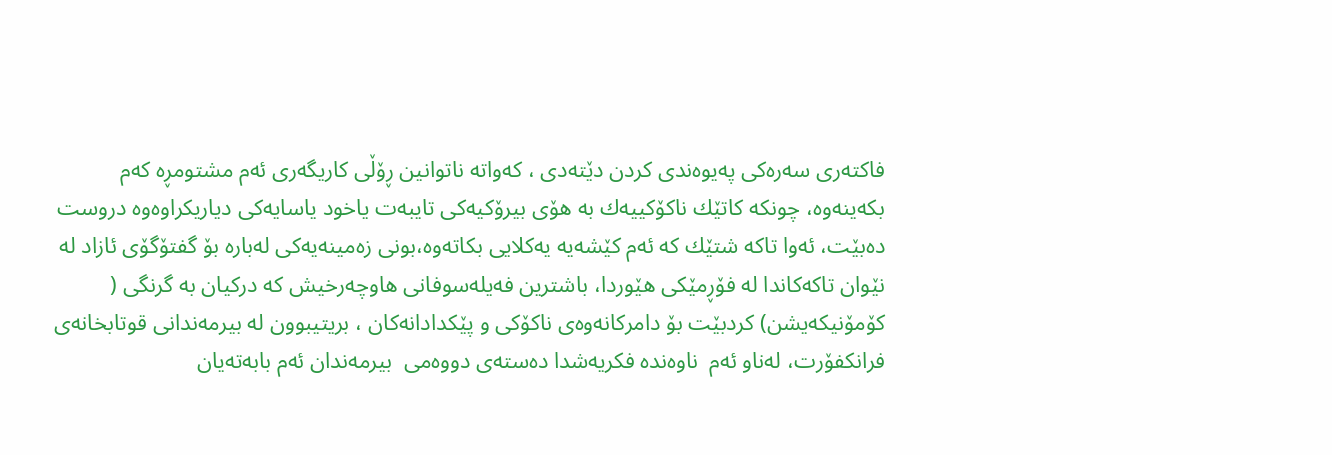فاكته‌ری‌ سه‌ره‌كی‌ په‌یوه‌ندی‌ كردن دێته‌دی‌ ، كه‌واته‌ ناتوانین ڕۆڵی‌ كاریگه‌ری‌ ئه‌م مشتومڕه‌ كه‌م بكه‌ینه‌وه‌، چونكه‌ كاتێك ناكۆكییه‌ك به‌ هۆی‌ بیرۆكیه‌كی‌ تایبه‌ت یاخود یاسایه‌كی‌ دیاریكراوه‌وه‌ دروست ده‌بێت، ئه‌وا تاكه‌ شتێك كه‌ ئه‌م كێشه‌یه‌ یه‌كلایی‌ بكاته‌وه‌،بونی‌ زه‌مینه‌یه‌كی‌ له‌باره‌ بۆ گفتۆگۆی‌ ئازاد له‌ نێوان تاكه‌كاندا له‌ فۆڕمێكی‌ هێوردا، باشترین فه‌یله‌سوفانی هاوچه‌رخیش كه‌ دركیان به‌ گرنگی‌ ( كۆمۆنیكه‌یشن) كردبێت بۆ دامركانه‌وه‌ی‌ ناكۆكی‌ و پێكدادانه‌كان ، بریتیبوون له‌ بیرمه‌ندانی‌ قوتابخانه‌ی‌ فرانكفۆرت، له‌ناو ئه‌م  ناوه‌نده‌ فكریه‌شدا ده‌سته‌ی‌ دووه‌می‌  بیرمه‌ندان ئه‌م بابه‌ته‌یان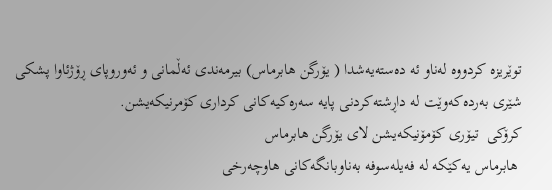توێریزه‌ كردووه‌ له‌ناو ئه‌ ده‌سته‌یه‌شدا ( یۆرگن هابرماس) بیرمه‌ندی‌ ئه‌ڵمانی‌ و ئه‌وروپای‌ ڕۆژئاوا پشكی‌ شێری‌ به‌رده‌كه‌وێت له‌ داڕشته‌كردنی‌ پایه‌ سه‌ره‌كیه‌كانی‌ كرداری‌ كۆمرنیكه‌یشن.
كرۆكی‌  تیۆری‌ كۆمۆنیكه‌یشن لای‌ یۆرگن هابرماس
 هابرماس یه‌كێكه‌ له‌ فه‌یله‌سوفه‌ به‌ناوبانگه‌كانی‌ هاوچه‌رخی‌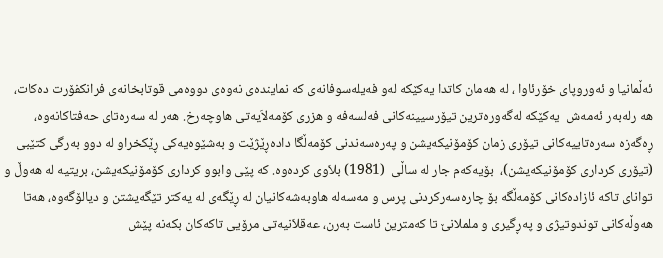ئه‌ڵمانیا و ئه‌وروپای‌ خۆرئاوا ، له‌ هه‌مان كاتدا یه‌كێكه‌ له‌و فه‌یله‌سوفانه‌ی‌ كه‌ نماینده‌ی‌ نه‌وه‌ی‌ دووه‌می‌ قوتابخانه‌ی‌ فرانكفۆرت ده‌كات، هه‌ رله‌به‌ر ئه‌مه‌ش  یه‌كێكه‌ له‌گه‌وره‌ترین تیۆرسیینه‌كانی‌ فه‌لسه‌فه‌ و هزری‌ كۆمه‌لاَیه‌تی‌ هاوچه‌رخ. هه‌ر له‌ سه‌ره‌تای‌ حه‌فتاكانه‌وه‌، ڕه‌گه‌زه‌ سه‌ره‌تاییه‌كانی‌ تیۆری‌ زمان كۆمۆنیكه‌یشن و په‌ره‌سه‌ندنی‌ كۆمه‌ڵگا داده‌ڕێژێت و به‌شێوه‌یه‌كی‌ ڕێكخراو له‌ دوو به‌رگی‌ كتێبی‌ (تیۆری‌ كرداری‌ كۆمۆنیكه‌یشن)،  بۆیه‌كه‌م جار له‌ ساڵی‌  (1981) بلاَوی‌ كرده‌وه‌. كه‌ پێی‌ وابوو كرداری‌ كۆمۆنیكه‌یشن، بریتیه‌ له‌ هه‌وڵ و توانای‌ تاكه‌ ئازاده‌كانی‌ كۆمه‌ڵگه‌ بۆ چاره‌سه‌ركردنی‌ پرس و مه‌سه‌له‌ هاوبه‌شه‌كانیان له‌ ڕێگه‌ی‌ له‌ یه‌كتر تێگه‌یشتن و دیالۆگه‌وه‌، هه‌تا هه‌وڵه‌كانی‌ توندوتیژی‌ و په‌ڕگیری‌ و ململانێ تا كه‌مترین ئاست به‌رن، عه‌قلاَنیه‌تی‌ مرۆیی‌ تاكه‌كان بكه‌نه‌ پێش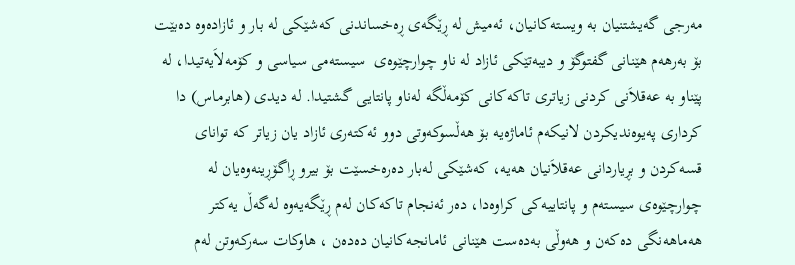مه‌رجی‌ گه‌یشتنیان به‌ ویسته‌كانیان، ئه‌میش له‌ ڕێگه‌ی‌ ڕه‌خساندنی‌ كه‌شێكی‌ له‌ بار و ئازاده‌وه‌ ده‌بێت بۆ به‌رهه‌م هێنانی‌ گفتوگۆ و دیبه‌تێكی‌ ئازاد له‌ ناو چوارچێوه‌ی‌  سیسته‌می‌ سیاسی‌ و كۆمه‌لاَیه‌تیدا، له‌ پێناو به‌ عه‌قلاَنی‌ كردنی‌ زیاتری‌ تاكه‌كانی‌ كۆمه‌ڵگه‌ له‌ناو پانتایی‌ گشتیدا. له‌ دیدی‌ (هابرماس) دا كرداری‌ په‌یوه‌ندیكردن لانیكه‌م ئاماژه‌یه‌ بۆ هه‌ڵسوكه‌وتی‌ دوو ئه‌كته‌ری‌ ئازاد یان زیاتر كه‌ توانای‌ قسه‌كردن و بڕیاردانی‌ عه‌قلاَنیان هه‌یه‌، كه‌شێكی‌ له‌بار ده‌ره‌خسێت بۆ بیرو ڕاگۆڕینه‌وه‌یان له‌ چوارچێوه‌ی‌ سیسته‌م و پانتاییه‌كی‌ كراوه‌دا، ده‌ر ئه‌نجام تاكه‌كان له‌م ڕێگه‌یه‌وه‌ له‌گه‌ڵ یه‌كتر هه‌ماهه‌نگی‌ ده‌كه‌ن و هه‌وڵی‌ به‌ده‌ست هێنانی‌ ئامانجه‌كانیان ده‌ده‌ن ، هاوكات سه‌ركه‌وتن له‌م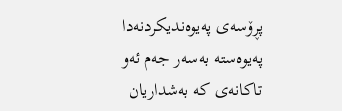پڕۆسه‌ی‌ په‌یوه‌ندیكردنه‌دا په‌یوه‌سته‌ به‌سه‌ر جه‌م ئه‌و تاكانه‌ی‌ كه‌ به‌شداریان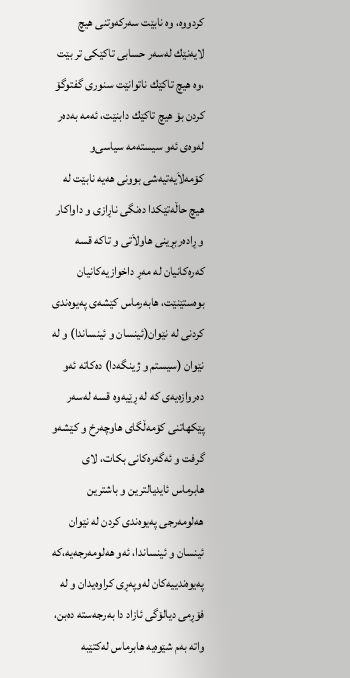كردووه‌، وه‌ نابێت سه‌ركه‌وتنی‌ هیچ لایه‌نێك له‌سه‌ر حسابی‌ تاكێكی‌ تر بێت ،وه‌ هیچ تاكێك ناتوانێت سنوری‌ گفتوگۆ كردن بۆ هیچ تاكێك دابنێت، ئه‌مه‌ به‌ده‌ر له‌وه‌ی‌ ئه‌و سیسته‌مه‌ سیاسی‌و كۆمه‌لاَیه‌تیه‌شی‌ بوونی‌ هه‌یه‌ نابێت له‌ هیچ حاڵه‌تێكدا ده‌نگی‌ ناڕازی‌ و داواكار و ڕاده‌ربڕینی‌ هاولاَتی و تاكه‌ قسه‌ كه‌ره‌كانیان له‌ مه‌ڕ داخوازیه‌كانیان بوه‌ستێنێت، هابه‌رماس كێشه‌ی‌ په‌یوه‌ندی‌ كردنی‌ له‌ نێوان(ئینسان و ئینساندا) و له‌ نێوان (سیستم و ژینگه‌دا) ده‌كاته‌ ئه‌و ده‌روازه‌یه‌ی‌ كه‌ له‌ ڕێیه‌وه‌ قسه‌ له‌سه‌ر پێكهاتنی‌ كۆمه‌ڵگای‌ هاوچه‌رخ و كێشه‌و گرفت و ئه‌گه‌ره‌كانی‌ بكات، لای‌ هابرماس ئایدیالترین و باشترین هه‌لومه‌رجی‌ په‌یوه‌ندی‌ كردن له‌ نێوان ئینسان و ئینساندا، ئه‌و هه‌لومه‌رجه‌یه‌،كه‌ په‌یوه‌ندییه‌كان له‌وپه‌ڕی‌ كراوه‌یدان و له‌ فۆڕمی‌ دیالۆگی‌ ئازاد دا به‌رجه‌سته‌ ده‌بن، واته‌ به‌م شێوه‌یه‌ هابرماس له‌كتێبه‌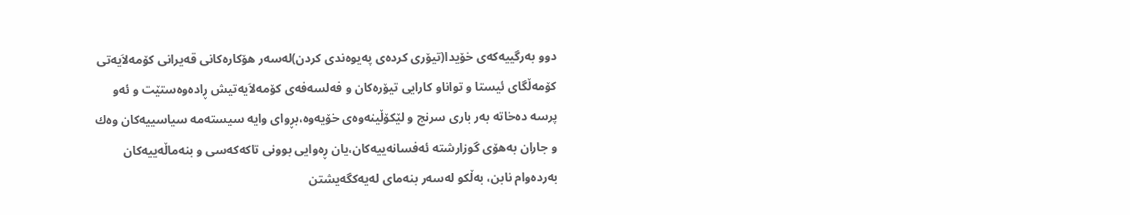دوو به‌رگییه‌كه‌ی‌ خۆیدا(تیۆری‌ كرده‌ی‌ په‌یوه‌ندی‌ كردن)له‌سه‌ر هۆكاره‌كانی‌ قه‌یرانی‌ كۆمه‌لاَیه‌تی‌ كۆمه‌ڵگای‌ ئیستا و تواناو كارایی‌ تیۆره‌كان و فه‌لسه‌فه‌ی‌ كۆمه‌لاَیه‌تیش ڕاده‌وه‌ستێت و ئه‌و پرسه‌ ده‌خاته‌ به‌ر باری‌ سرنج و لێكۆڵینه‌وه‌ی‌ خۆیه‌وه‌،بڕوای‌ وایه‌ سیسته‌مه‌ سیاسییه‌كان وه‌ك و جاران به‌هۆی‌ گوزارشته‌ ئه‌فسانه‌ییه‌كان،یان ڕه‌وایی‌ بوونی‌ تاكه‌كه‌سی‌ و بنه‌ماڵه‌ییه‌كان به‌رده‌وام نابن، به‌ڵكو له‌سه‌ر بنه‌مای‌ له‌یه‌كگه‌یشتن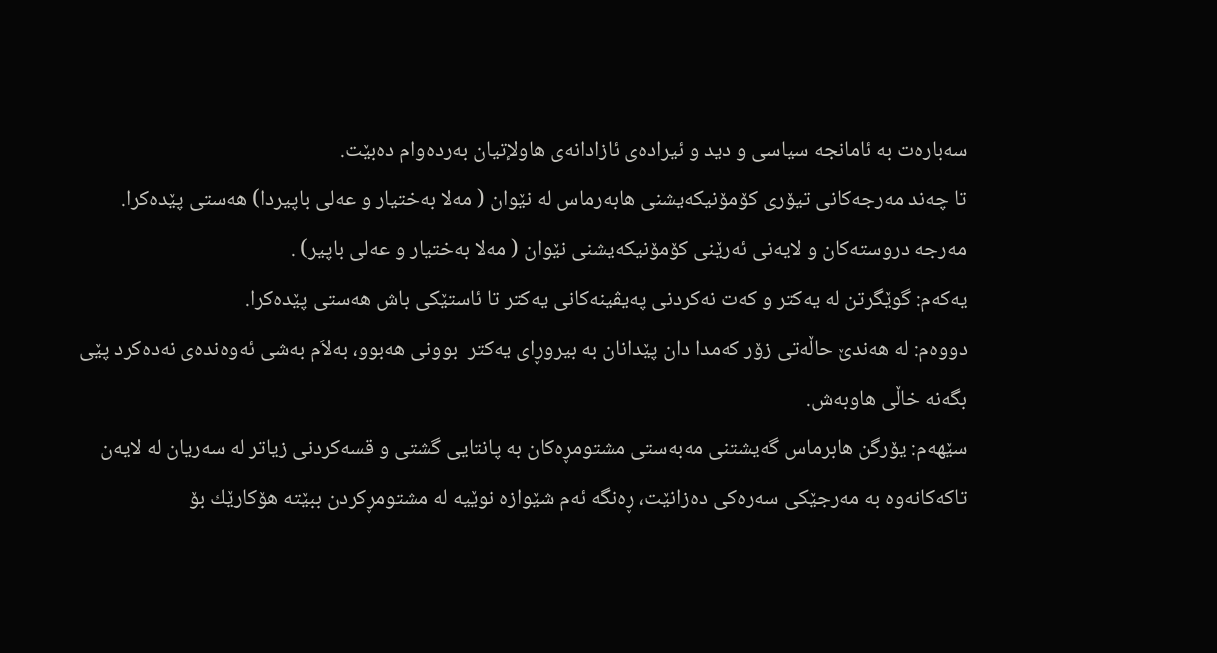سه‌باره‌ت به‌ ئامانجه‌ سیاسی‌ و دید و ئیراده‌ی‌ ئازادانه‌ی‌ هاولإتیان به‌رده‌وام ده‌بێت.
تا چه‌ند مه‌رجه‌كانی‌ تیۆری‌ كۆمۆنیكه‌یشنی‌ هابه‌رماس له‌ نێوان ( مه‌لا به‌ختیار و عه‌لی‌ باپیردا) هه‌ستی‌ پێده‌كرا.
مه‌رجه‌ دروسته‌كان و لایه‌نی‌ ئه‌رێنی‌ كۆمۆنیكه‌یشنی‌ نێوان ( مه‌لا به‌ختیار و عه‌لی‌ باپیر) .
یه‌كه‌م: گوێگرتن له‌ یه‌كتر و كه‌ت نه‌كردنی‌ په‌یڤینه‌كانی‌ یه‌كتر تا ئاستێكی‌ باش هه‌ستی‌ پێده‌كرا.
دووه‌م: له‌ هه‌ندێ حاڵه‌تی‌ زۆر كه‌مدا دان پێدانان به‌ بیروڕای‌ یه‌كتر  بوونی‌ هه‌بوو، به‌لاَم به‌شی‌ ئه‌وه‌نده‌ی‌ نه‌ده‌كرد پێی‌ بگه‌نه‌ خاڵی‌ هاوبه‌ش.
سێهه‌م: یۆرگن هابرماس گه‌یشتنی‌ مه‌به‌ستی‌ مشتومڕه‌كان به‌ پانتایی‌ گشتی‌ و قسه‌كردنی‌ زیاتر له‌ سه‌ریان له‌ لایه‌ن تاكه‌كانه‌وه‌ به‌ مه‌رجێكی‌ سه‌ره‌كی‌ ده‌زانێت، ڕه‌نگه‌ ئه‌م شێوازه‌ نوێیه‌ له‌ مشتومڕكردن ببێته‌ هۆكارێك بۆ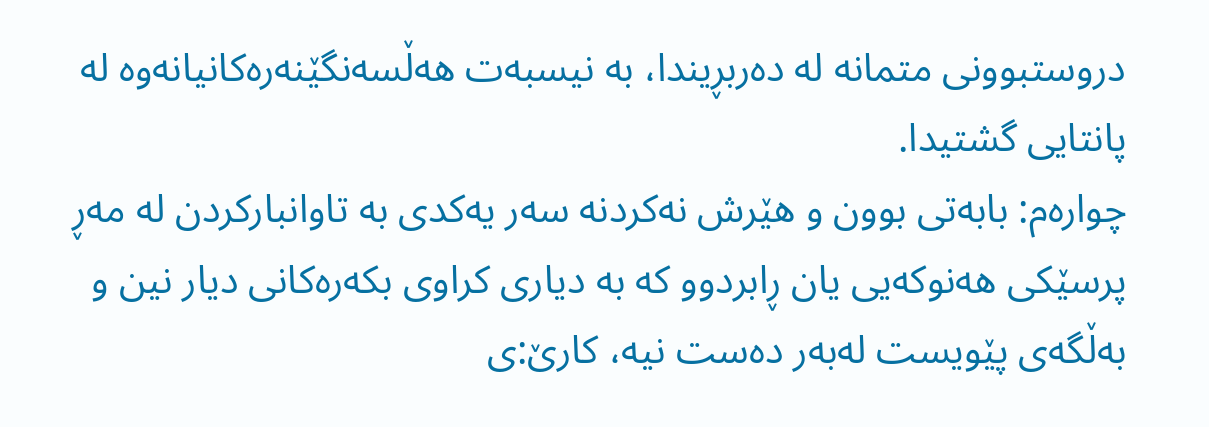دروستبوونی‌ متمانه‌ له‌ ده‌ربڕیندا، به‌ نیسبه‌ت هه‌ڵسه‌نگێنه‌ره‌كانیانه‌وه‌ له‌ پانتایی‌ گشتیدا.
چواره‌م: بابه‌تی‌ بوون و هێرش نه‌كردنه‌ سه‌ر یه‌كدی‌ به‌ تاوانباركردن له‌ مه‌ڕ پرسێكی‌ هه‌نوكه‌یی‌ یان ڕابردوو كه‌ به‌ دیاری‌ كراوی‌ بكه‌ره‌كانی‌ دیار نین و به‌ڵگه‌ی‌ پێویست له‌به‌ر ده‌ست نیه‌، كارێ:ی‌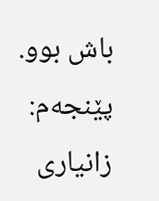باش بوو.
پێنجه‌م:  زانیاری‌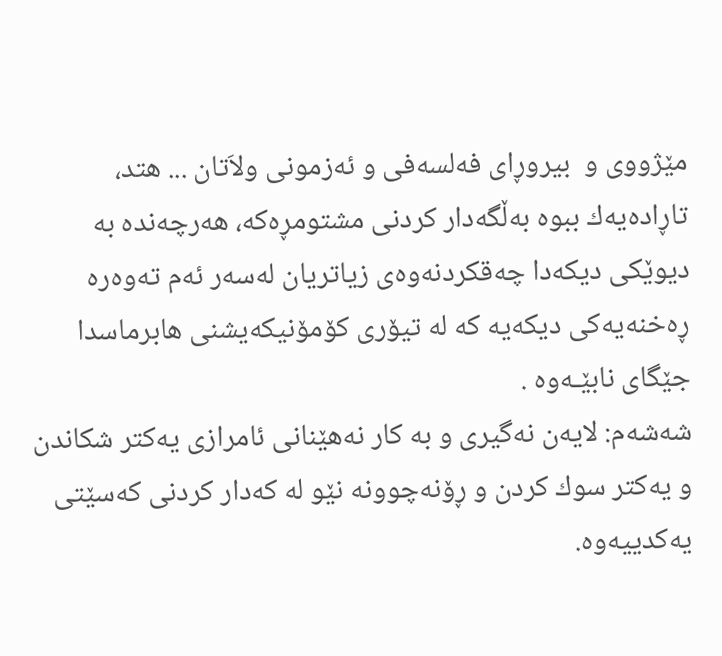مێژووی‌ و  بیروڕای‌ فه‌لسه‌فی‌ و ئه‌زمونی‌ ولاَتان ... هتد،  تاڕاده‌یه‌ك ببوه‌ به‌ڵگه‌دار كردنی‌ مشتومڕه‌كه‌، هه‌رچه‌نده‌ به‌ دیوێكی‌ دیكه‌دا چه‌قكردنه‌وه‌ی‌ زیاتریان له‌سه‌ر ئه‌م ته‌وه‌ره‌ ڕه‌خنه‌یه‌كی‌ دیكه‌یه‌ كه‌ له‌ تیۆری‌ كۆمۆنیكه‌یشنی‌ هابرماسدا جێگای‌ نابێـه‌وه‌ .
شه‌شه‌م: لایه‌ن نه‌گیری‌ و به‌ كار نه‌هێنانی‌ ئامرازی‌ یه‌كتر شكاندن و یه‌كتر سوك كردن و ڕۆنه‌چوونه‌ نێو له‌ كه‌دار كردنی‌ كه‌سێتی‌ یه‌كدییه‌وه‌.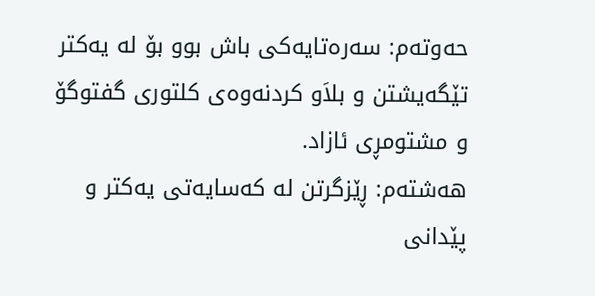حه‌وته‌م: سه‌ره‌تایه‌كی‌ باش بوو بۆ له‌ یه‌كتر تێگه‌یشتن و بلاَو كردنه‌وه‌ی‌ كلتوری‌ گفتوگۆ و مشتومڕی‌ ئازاد.
هه‌شته‌م: ڕێزگرتن له‌ كه‌سایه‌تی‌ یه‌كتر و  پێدانی‌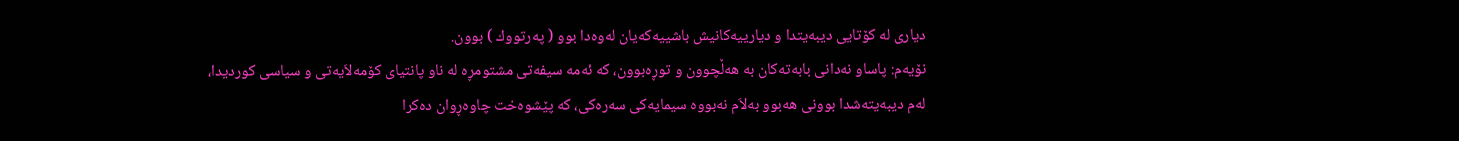دیاری‌ له‌ كۆتایی‌ دیبه‌یتدا و دیارییه‌كانیش باشییه‌كه‌یان له‌وه‌دا بوو ( په‌رتووك ) بوون.
نۆیه‌م: پاساو نه‌دانی‌ بابه‌ته‌كان به‌ هه‌ڵچوون و توڕه‌بوون، كه‌ ئه‌مه‌ سیفه‌تی‌ مشتومڕه‌ له‌ ناو پانتیای‌ كۆمه‌لاَیه‌تی‌ و سیاسی‌ كوردیدا، له‌م دیبه‌یته‌شدا بوونی‌ هه‌بوو به‌لاَم نه‌بووه‌ سیمایه‌كی‌ سه‌ره‌كی‌، كه‌ پێشوه‌خت چاوه‌ڕوان ده‌كرا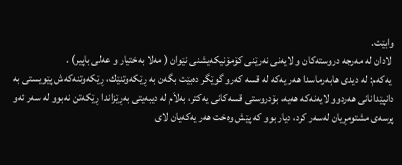وابێت.
 لادان له‌ مه‌رجه‌ دروسته‌كان و لایه‌نی‌ نه‌رێنی‌ كۆمۆنیكه‌یشنی‌ نێوان ( مه‌لا به‌ختیار و عه‌لی‌ باپیر) .
 یه‌كه‌م: له‌ دیدی‌ هابه‌رماسدا هه‌ر یه‌كه‌ له‌ قسه‌ كه‌رو گوێگر ده‌بێت بگه‌ن به‌ ڕێكه‌وتنێك، ڕێكه‌وتنه‌كه‌ش پێویستی‌ به‌ دانپێدانانی‌ هه‌ردوو لایه‌نه‌كه‌ هه‌یه‌، بۆدروستی‌ قسه‌كانی‌ یه‌كتر، به‌لاَم له‌ دیبه‌یتی‌ به‌ڕێزاندا ڕێكه‌تن نه‌بوو له‌ سه‌ر ئه‌و پرسه‌ی‌ مشتومڕیان له‌سه‌ر كرد، دیار بوو كه‌ پێش وه‌خت هه‌ر یه‌كه‌یان لای‌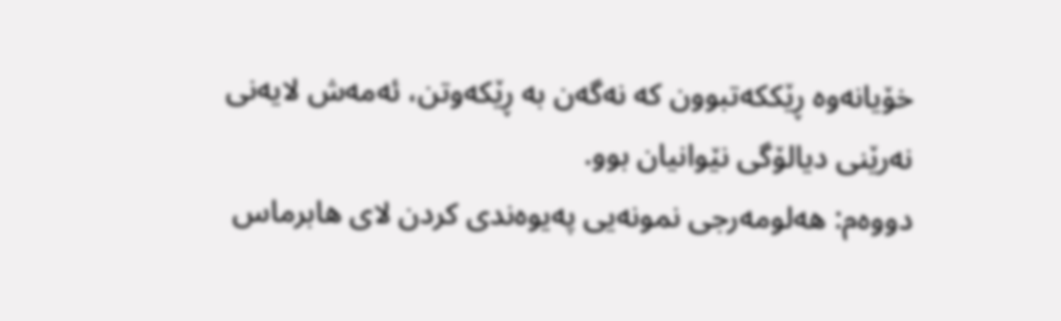خۆیانه‌وه‌ ڕێككه‌تبوون كه‌ نه‌گه‌ن به‌ ڕێكه‌وتن، ئه‌مه‌ش لایه‌نی‌ نه‌رێنی‌ دیالۆگی‌ نێوانیان بوو.
دووه‌م: هه‌لومه‌رجی‌ نمونه‌یی‌ په‌یوه‌ندی‌ كردن لای‌ هابرماس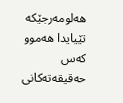هه‌لومه‌رجێكه‌ تێیایدا هه‌موو كه‌س حه‌قیقه‌ته‌كانی‌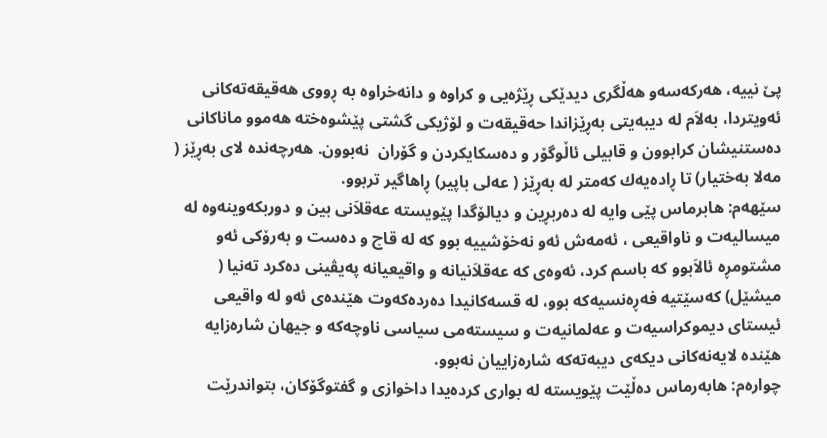پێ نییه‌، هه‌ركه‌سه‌و هه‌ڵگری‌ دیدێكی‌ ڕێژه‌یی‌ و كراوه‌ و دانه‌خراوه‌ به‌ ڕووی‌ هه‌قیقه‌ته‌كانی‌ ئه‌ویتردا، به‌لاَم له‌ دیبه‌یتی‌ به‌ڕێزاندا حه‌قیقه‌ت و لۆژیكی‌ گشتی‌ پێشوه‌خته‌ هه‌موو ماناكانی‌ ده‌ستنیشان كرابوون و قابیلی‌ ئاڵوگۆر و ده‌سكایكردن و گۆران  نه‌بوون. هه‌رچه‌نده‌ لای‌ به‌ڕێز ( مه‌لا به‌ختیار) تا ڕاده‌یه‌ك كه‌متر له‌ به‌ڕێز ( عه‌لی‌ باپیر) ڕاهاگیر تربوو.
سێهه‌م: هابرماس پێی‌ وایه‌ له‌ ده‌ربڕین و دیالۆگدا پێویسته‌ عه‌قلاَنی‌ بین و دوربكه‌وینه‌وه‌ له‌ میسالیه‌ت و ناواقیعی‌ ، ئه‌مه‌ش ئه‌و نه‌خۆشییه‌ بوو كه‌ له‌ قاچ و ده‌ست و به‌رۆكی‌ ئه‌و مشتومڕه‌ ئالاَبوو كه‌ باسم كرد، ئه‌وه‌ی‌ كه‌ عه‌قلاَنیانه‌ و واقیعیانه‌ په‌یڤینی‌ ده‌كرد ته‌نیا ( میشێل) كه‌سێتیه‌ فه‌ڕه‌نسیه‌كه‌ بوو، له‌ قسه‌كانیدا ده‌رده‌كه‌وت هێنده‌ی‌ ئه‌و له‌ واقیعی‌ ئیستای‌ دیموكراسیه‌ت و عه‌لمانیه‌ت و سیسته‌می‌ سیاسی‌ ناوچه‌كه‌ و جیهان شاره‌زایه‌   هێنده‌ لایه‌نه‌كانی‌ دیكه‌ی‌ دیبه‌ته‌كه‌ شاره‌زاییان نه‌بوو.
چواره‌م: هابه‌رماس ده‌ڵێت پێویسته‌ له‌ بواری‌ كرده‌یدا داخوازی‌ و گفتوگۆكان، بتواندرێت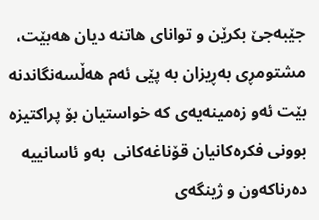جێبه‌جێ بكرێن و توانای‌ هاتنه‌ دیان هه‌بێت، مشتومڕی‌ به‌ڕیزان به‌ پێی‌ ئه‌م هه‌ڵسه‌نگاندنه‌ بێت ئه‌و زه‌مینه‌یه‌ی‌ كه‌ خواستیان بۆ پراكتیزه‌ بوونی‌ فكره‌كانیان قۆناغه‌كانی‌  به‌و ئاسانییه‌ ده‌رناكه‌ون و ژینگه‌ی‌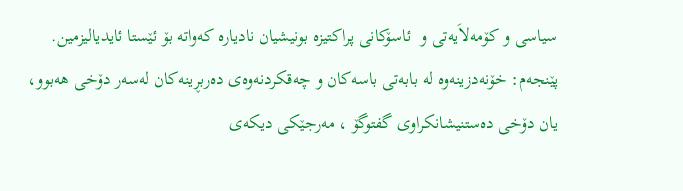سیاسی‌ و كۆمه‌لاَیه‌تی‌ و  ئاسۆكانی‌ پراكتیزه‌ بونیشیان نادیاره‌ كه‌واته‌ بۆ ئێستا ئایدیالیزمین.
پێنجه‌م: خۆنه‌دزینه‌وه‌ له‌ بابه‌تی‌ باسه‌كان و چه‌قكردنه‌وه‌ی‌ ده‌ربڕینه‌كان له‌سه‌ر دۆخی‌ هه‌بوو، یان دۆخی‌ ده‌ستنیشانكراوی‌ گفتوگۆ ، مه‌رجێكی‌ دیكه‌ی‌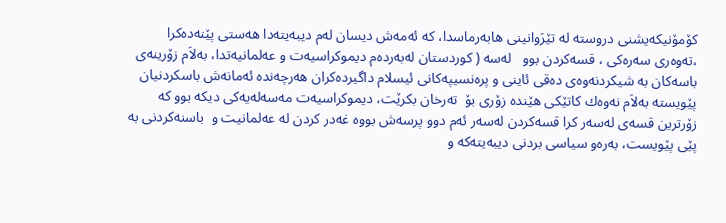كۆمۆنیكه‌یشنی‌ دروسته‌ له‌ تێرَوانینی‌ هابه‌رماسدا، كه‌ ئه‌مه‌ش دیسان له‌م دیبه‌یته‌دا هه‌ستی‌ پێنه‌ده‌كرا ،ته‌وه‌ری‌ سه‌ره‌كی‌ ، قسه‌كردن بوو   له‌سه‌ ( كوردستان له‌به‌رده‌م دیموكراسیه‌ت و عه‌لمانیه‌تدا، به‌لاَم زۆرینه‌ی‌ باسه‌كان به‌ شیكردنه‌وه‌ی‌ ده‌قی‌ ئاینی‌ و پره‌نسیپه‌كانی‌ ئیسلام داگیرده‌كران هه‌رچه‌نده‌ ئه‌مانه‌ش باسكردنیان پێویسته‌ به‌لاَم نه‌وه‌ك كاتێكی‌ هێنده‌ زۆری‌ بۆ  ته‌رخان بكرێت، دیموكراسیه‌ت مه‌سه‌له‌یه‌كی‌ دیكه‌ بوو كه‌ زۆرترین قسه‌ی‌ له‌سه‌ر كرا قسه‌كردن له‌سه‌ر ئه‌م دوو پرسه‌ش بووه‌ غه‌در كردن له‌ عه‌لمانیت و  باسنه‌كردنی‌ به‌ پێی‌ پێویست، به‌ره‌و سیاسی‌ بردنی‌ دیبه‌یته‌كه‌ و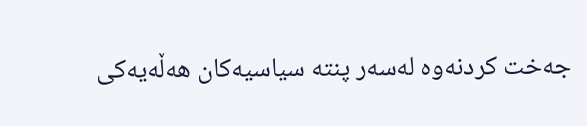جه‌خت كردنه‌وه‌ له‌سه‌ر پنته‌ سیاسیه‌كان هه‌ڵه‌یه‌كی‌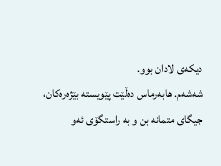دیكه‌ی‌ لادان بوو.
شه‌شه‌م. هابه‌رماس ده‌ڵێت پێویسته‌ بێژه‌ره‌كان، جیگای‌ متمانه‌ بن و به‌ راستگۆی‌ ئه‌و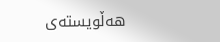هه‌ڵویسته‌ی‌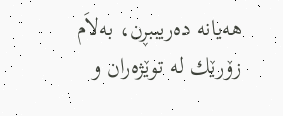هه‌یانه‌ ده‌ریببڕن، به‌لاَم زۆرێك له‌ توێژه‌ران و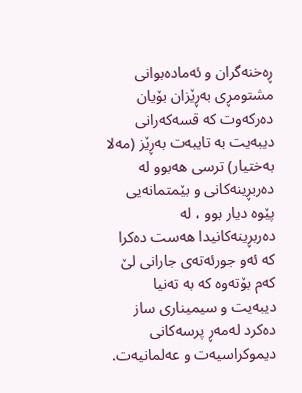ڕه‌خنه‌گران و ئه‌ماده‌بوانی‌ مشتومڕی‌ به‌ڕێزان بۆیان ده‌ركه‌وت كه‌ قسه‌كه‌رانی‌ دیبه‌یت به‌ تایبه‌ت به‌ڕێز (مه‌لا به‌ختیار) ترسی‌ هه‌بوو له‌ ده‌ربڕینه‌كانی‌ و بێمتمانه‌یی‌ پێوه‌ دیار بوو ، له‌ ده‌ربڕینه‌كانیدا هه‌ست ده‌كرا كه‌ ئه‌و جورئه‌ته‌ی‌ جارانی‌ لێ كه‌م بۆته‌وه‌ كه‌ به‌ ته‌نیا دیبه‌یت و سیمیناری‌ ساز ده‌كرد له‌مه‌ڕ پرسه‌كانی‌ دیموكراسیه‌ت و عه‌لمانیه‌ت.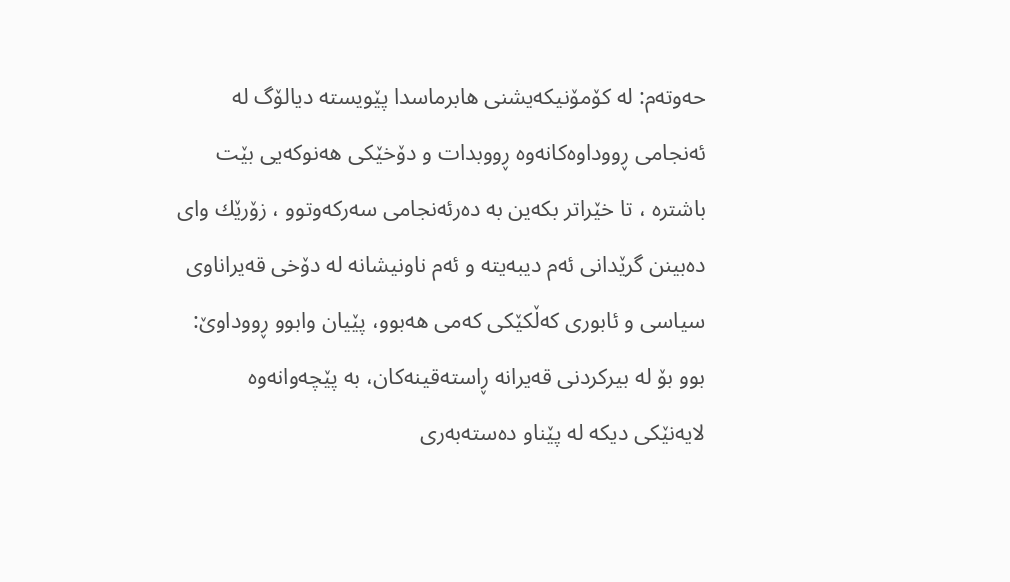حه‌وته‌م: له‌ كۆمۆنیكه‌یشنی‌ هابرماسدا پێویسته‌ دیالۆگ له‌ ئه‌نجامی‌ ڕووداوه‌كانه‌وه‌ ڕووبدات و دۆخێكی‌ هه‌نوكه‌یی‌ بێت باشتره‌ ، تا خێراتر بكه‌ین به‌ ده‌رئه‌نجامی‌ سه‌ركه‌وتوو ، زۆرێك وای‌ ده‌بینن گرێدانی‌ ئه‌م دیبه‌یته‌ و ئه‌م ناونیشانه‌ له‌ دۆخی‌ قه‌یراناوی‌ سیاسی‌ و ئابوری‌ كه‌ڵكێكی‌ كه‌می‌ هه‌بوو، پێیان وابوو ڕووداوێ: بوو بۆ له‌ بیركردنی‌ قه‌یرانه‌ ڕاسته‌قینه‌كان، به‌ پێچه‌وانه‌وه‌ لایه‌نێكی‌ دیكه‌ له‌ پێناو ده‌سته‌به‌ری‌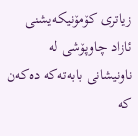زیاتری‌ كۆمۆنیكه‌یشنی‌ ئازاد چاوپۆشی‌ له‌ ناونیشانی‌ بابه‌ته‌كه‌ ده‌كه‌ن كه‌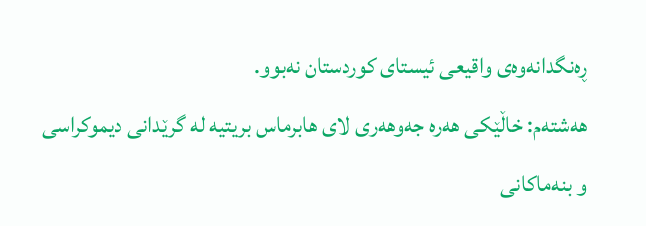ڕه‌نگدانه‌وه‌ی‌ واقیعی‌ ئیستای‌ كوردستان نه‌بوو.
هه‌شته‌م: خاڵێكی‌ هه‌ره‌ جه‌وهه‌ری‌ لای‌ هابرماس بریتیه‌ له‌ گرێدانی‌ دیموكراسی‌ و بنه‌ماكانی‌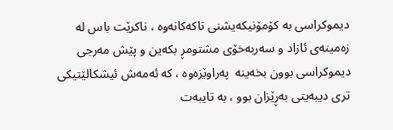دیموكراسی‌ به‌ كۆمۆنیكه‌یشنی‌ تاكه‌كانه‌وه‌ ، ناكرێت باس له‌ زه‌مینه‌ی‌ ئازاد و سه‌ربه‌خۆی‌ مشتومڕ بكه‌ین و پێش مه‌رجی‌ دیموكراسی‌ بوون بخه‌ینه‌  په‌راوێزه‌وه‌ ، كه‌ ئه‌مه‌ش ئیشكالێتیكی‌ تری‌ دیبه‌یتی‌ به‌ڕێزان بوو ، به‌ تایبه‌ت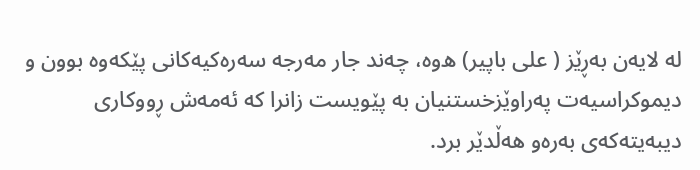له‌ لایه‌ن به‌ڕێز ( علی‌ باپیر) ه‌وه‌، چه‌ند جار مه‌رجه‌ سه‌ره‌كیه‌كانی‌ پێكه‌وه‌ بوون و دیموكراسیه‌ت په‌راوێزخستنیان به‌ پێویست زانرا كه‌ ئه‌مه‌ش ڕووكاری‌ دیبه‌یته‌كه‌ی‌ به‌ره‌و هه‌ڵدێر برد.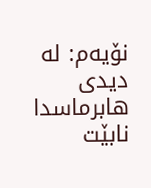نۆیه‌م: له‌ دیدی‌ هابرماسدا نابێت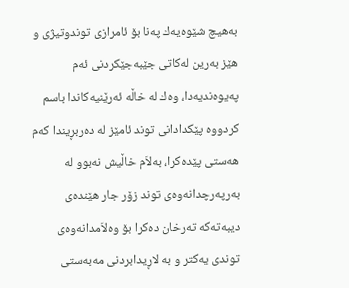به‌هیچ شێوه‌یه‌ك په‌نا بۆ ئامرازی‌ توندوتیژی‌ و هێز به‌رین له‌كاتی‌ جێبه‌جێكردنی‌ ئه‌م په‌یوه‌ندیه‌دا، وه‌ك له‌ خاڵه‌ ئه‌رێنیه‌كاندا باسم كردووه‌ پێكدادانی‌ توند ئامێز له‌ ده‌ربڕیندا كه‌م هه‌ستی‌ پێده‌كرا، به‌لاَم خاڵیش نه‌بوو له‌ به‌رپه‌رچدانه‌وه‌ی‌ توند زۆر جار هێنده‌ی‌ دیبه‌ته‌كه‌ ته‌رخان ده‌كرا بۆ وه‌لاَمدانه‌وه‌ی‌ توندی‌ یه‌كتر و به‌ لاڕیدابردنی‌ مه‌به‌ستی‌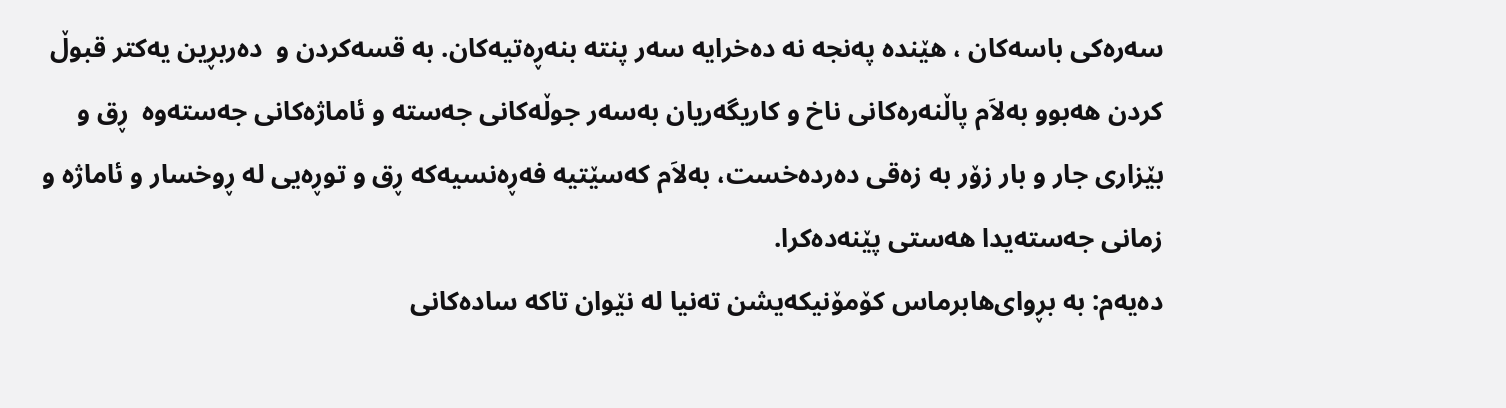سه‌ره‌كی‌ باسه‌كان ، هێنده‌ په‌نجه‌ نه‌ ده‌خرایه‌ سه‌ر پنته‌ بنه‌ڕه‌تیه‌كان. به‌ قسه‌كردن و  ده‌ربڕین یه‌كتر قبوڵ كردن هه‌بوو به‌لاَم پاڵنه‌ره‌كانی‌ ناخ و كاریگه‌ریان به‌سه‌ر جوڵه‌كانی‌ جه‌سته‌ و ئاماژه‌كانی‌ جه‌سته‌وه‌  ڕق و بێزاری‌ جار و بار زۆر به‌ زه‌قی‌ ده‌رده‌خست، به‌لاَم كه‌سێتیه‌ فه‌ڕه‌نسیه‌كه‌ ڕق و توڕه‌یی‌ له‌ ڕوخسار و ئاماژه‌ و زمانی‌ جه‌سته‌یدا هه‌ستی‌ پێنه‌ده‌كرا.
ده‌یه‌م: به‌ بڕوای‌هابرماس كۆمۆنیكه‌یشن ته‌نیا له‌ نێوان تاكه‌ ساده‌كانی‌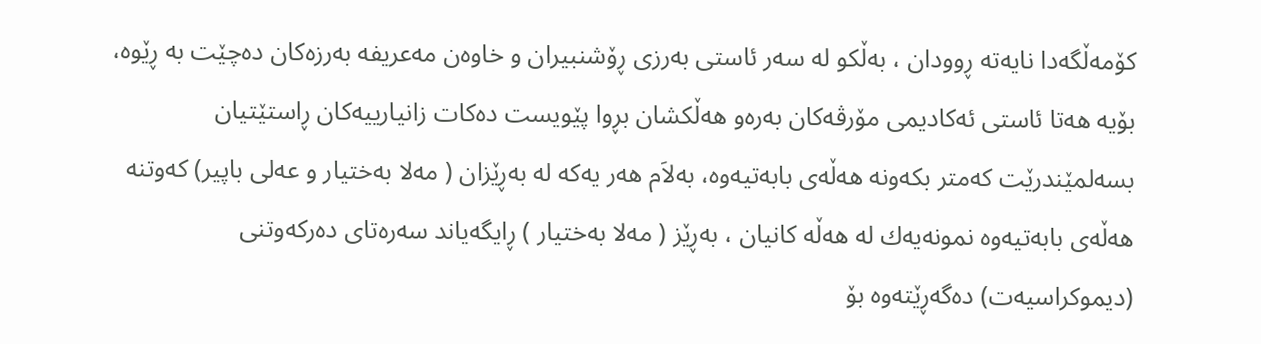كۆمه‌ڵگه‌دا نایه‌ته‌ ڕوودان ، به‌ڵكو له‌ سه‌ر ئاستی‌ به‌رزی‌ ڕۆشنبیران و خاوه‌ن مه‌عریفه‌ به‌رزه‌كان ده‌چێت به‌ ڕێوه‌، بۆیه‌ هه‌تا ئاستی‌ ئه‌كادیمی‌ مۆرڤه‌كان به‌ره‌و هه‌ڵكشان بڕوا پێویست ده‌كات زانیارییه‌كان ڕاستێتیان بسه‌لمێندرێت كه‌متر بكه‌ونه‌ هه‌ڵه‌ی‌ بابه‌تیه‌وه‌، به‌لاَم هه‌ر یه‌كه‌ له‌ به‌ڕێزان ( مه‌لا به‌ختیار و عه‌لی‌ باپیر) كه‌وتنه‌ هه‌ڵه‌ی‌ بابه‌تیه‌وه‌ نمونه‌یه‌ك له‌ هه‌ڵه‌ كانیان ، به‌ڕێز ( مه‌لا به‌ختیار ) ڕایگه‌یاند سه‌ره‌تای‌ ده‌ركه‌وتنی‌ (دیموكراسیه‌ت) ده‌گه‌ڕێته‌وه‌ بۆ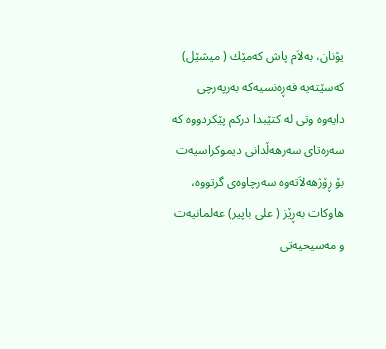یۆنان، به‌لاَم پاش كه‌مێك ( میشێل) كه‌سێته‌یه‌ فه‌ڕه‌نسیه‌كه‌ به‌رپه‌رچی‌ دایه‌وه‌ وتی‌ له‌ كتێبدا دركم پێكردووه‌ كه‌ سه‌ره‌تای‌ سه‌رهه‌ڵدانی‌ دیموكراسیه‌ت بۆ ڕۆژهه‌لاَته‌وه‌ سه‌رچاوه‌ی‌ گرتووه‌، هاوكات به‌ڕێز ( علی‌ باپیر) عه‌لمانیه‌ت و مه‌سیحیه‌تی‌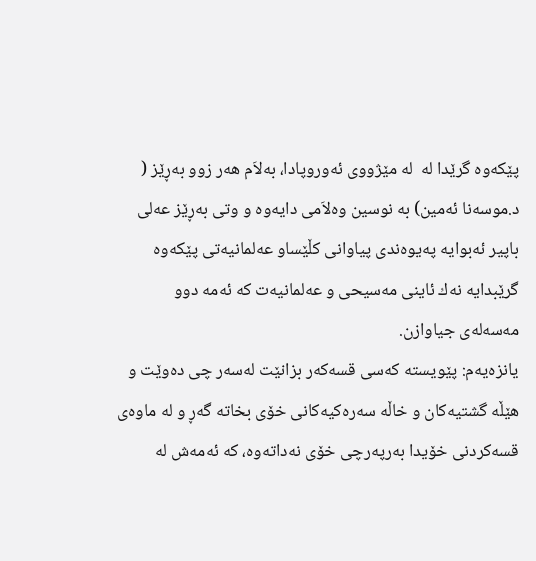پێكه‌وه‌ گرێدا له‌  له‌ مێژووی‌ ئه‌وروپادا، به‌لاَم هه‌ر زوو به‌ڕێز ( د.موسه‌نا ئه‌مین) به‌ نوسین وه‌لاَمی‌ دایه‌وه‌ و وتی‌ به‌ڕێز عه‌لی‌ باپیر ئه‌بوایه‌ په‌یوه‌ندی‌ پیاوانی‌ كڵێساو عه‌لمانیه‌تی‌ پێكه‌وه‌ گرێبدایه‌ نه‌ك ئاینی‌ مه‌سیحی‌ و عه‌لمانیه‌ت كه‌ ئه‌مه‌ دوو مه‌سه‌له‌ی‌ جیاوازن.
یانزه‌یه‌م: پێویسته‌ كه‌سی‌ قسه‌كه‌ر بزانێت له‌سه‌ر چی‌ ده‌وێت و هێڵه‌ گشتیه‌كان و خاڵه‌ سه‌ره‌كیه‌كانی‌ خۆی‌ بخاته‌ گه‌ڕ و له‌ ماوه‌ی‌ قسه‌كردنی‌ خۆیدا به‌رپه‌رچی‌ خۆی‌ نه‌داته‌وه‌، كه‌ ئه‌مه‌ش له‌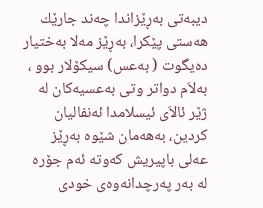دیبه‌تی‌ به‌ڕێزاندا چه‌ند جارێك هه‌ستی‌ پێكرا، به‌ڕێز مه‌لا به‌ختیار ده‌یگوت ( به‌عس) سیكۆلار بوو ، به‌لاَم دواتر وتی‌ به‌عسیه‌كان له‌ ژێر ئالاَی‌ ئیسلامدا ئه‌نفالیان كردین، به‌هه‌مان شێوه‌ به‌ڕێز عه‌لی‌ باپیریش كه‌وته‌ ئه‌م جۆره‌ له‌ به‌ر په‌رچدانه‌وه‌ی‌ خودی‌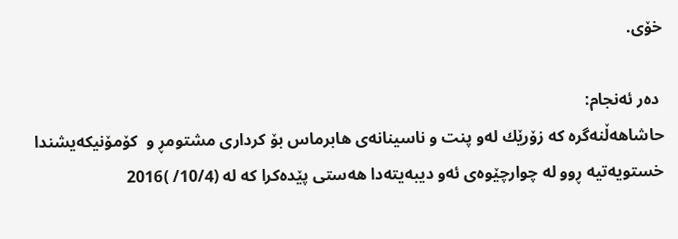خۆی‌.

 ده‌ر ئه‌نجام:
حاشاهه‌ڵنه‌گره‌ كه‌ زۆرێك له‌و پنت و ناسینانه‌ی‌ هابرماس بۆ كرداری‌ مشتومڕ و  كۆمۆنیكه‌یشندا خستویه‌تیه‌ ڕوو له‌ چوارچێوه‌ی‌ ئه‌و دیبه‌یته‌دا هه‌ستی‌ پێده‌كرا كه‌ له‌ (10/4/ )2016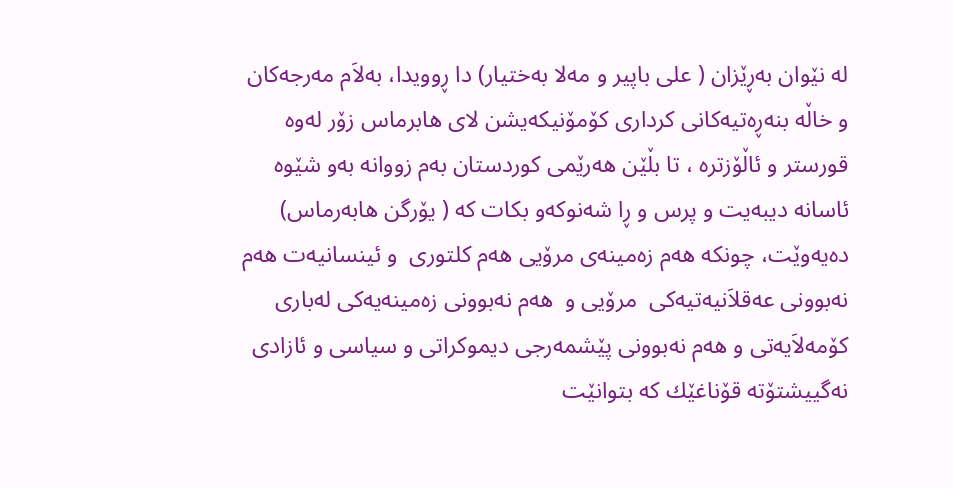له‌ نێوان به‌ڕێزان ( علی‌ باپیر و مه‌لا به‌ختیار) دا ڕوویدا، به‌لاَم مه‌رجه‌كان و خاڵه‌ بنه‌ڕه‌تیه‌كانی‌ كرداری‌ كۆمۆنیكه‌یشن لای‌ هابرماس زۆر له‌وه‌ قورستر و ئاڵۆزتره‌ ، تا بڵێن هه‌رێمی‌ كوردستان به‌م زووانه‌ به‌و شێوه‌ ئاسانه‌ دیبه‌یت و پرس و ڕا شه‌نوكه‌و بكات كه‌ ( یۆرگن هابه‌رماس) ده‌یه‌وێت، چونكه‌ هه‌م زه‌مینه‌ی‌ مرۆیی‌ هه‌م كلتوری‌  و ئینسانیه‌ت هه‌م نه‌بوونی‌ عه‌قلاَنیه‌تیه‌كی‌  مرۆیی‌ و  هه‌م نه‌بوونی‌ زه‌مینه‌یه‌كی‌ له‌باری‌ كۆمه‌لاَیه‌تی‌ و هه‌م نه‌بوونی‌ پێشمه‌رجی‌ دیموكراتی‌ و سیاسی‌ و ئازادی‌ نه‌گییشتۆته‌ قۆناغێك كه‌ بتوانێت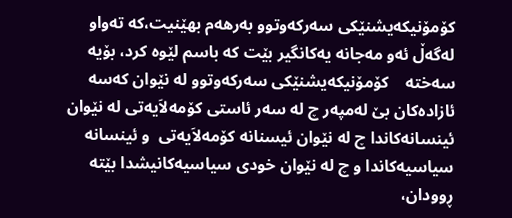كۆمۆنیكه‌یشنێكی‌ سه‌ركه‌وتوو به‌رهه‌م بهێنیت،كه‌ ته‌واو له‌گه‌ڵ ئه‌و مه‌جانه‌ یه‌كانگیر بێت كه‌ باسم لێوه‌ كرد، بۆیه‌ سه‌خته‌    كۆمۆنیكه‌یشنێكی‌ سه‌ركه‌وتوو له‌ نێوان كه‌سه‌ ئازاده‌كان بێ له‌مپه‌ر چ له‌ سه‌ر ئاستی‌ كۆمه‌لاَیه‌تی‌ له‌ نێوان ئینسانه‌كاندا چ له‌ نێوان ئیسنانه‌ كۆمه‌لاَیه‌تی‌  و ئینسانه‌ سیاسیه‌كاندا و چ له‌ نێوان خودی‌ سیاسیه‌كانیشدا بێته‌ ڕوودان،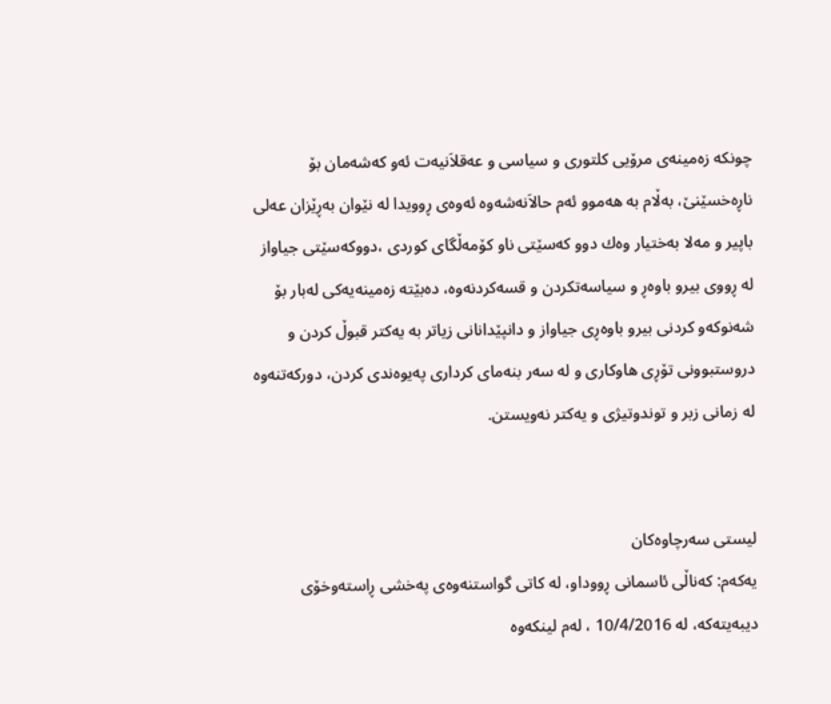چونكه‌ زه‌مینه‌ی‌ مرۆیی‌ كلتوری‌ و سیاسی‌ و عه‌قلاَنیه‌ت ئه‌و كه‌شه‌مان بۆ ناڕه‌خسێنێ، به‌ڵام به‌ هه‌موو ئه‌م حالاَنه‌شه‌وه‌ ئه‌وه‌ی‌ ڕوویدا له‌ نێوان به‌ڕێزان عه‌لی‌ باپیر و مه‌لا به‌ختیار وه‌ك دوو كه‌سێتی‌ ناو كۆمه‌ڵگای‌ كوردی‌ ،دووكه‌سێتی‌ جیاواز له‌ ڕووی‌ بیرو باوه‌ڕ و سیاسه‌تكردن و قسه‌كردنه‌وه‌، ده‌بێته‌ زه‌مینه‌یه‌كی‌ له‌بار بۆ شه‌نوكه‌و كردنی‌ بیرو باوه‌ڕی‌ جیاواز و دانپێدانانی‌ زیاتر به‌ یه‌كتر قبوڵ كردن و دروستبوونی‌ تۆڕی‌ هاوكاری‌ و له‌ سه‌ر بنه‌مای‌ كرداری‌ په‌یوه‌ندی‌ كردن، دوركه‌تنه‌وه‌ له‌ زمانی‌ زبر و توندوتیژی‌ و یه‌كتر نه‌ویستن.


لیستی‌ سه‌رچاوه‌كان
یه‌كه‌م: كه‌ناڵی‌ ئاسمانی‌ ڕووداو، له‌ كاتی‌ گواستنه‌وه‌ی‌ په‌خشی‌ ڕاسته‌وخۆی‌ دیبه‌یته‌كه‌، له‌ 10/4/2016 ، له‌م لینكه‌وه‌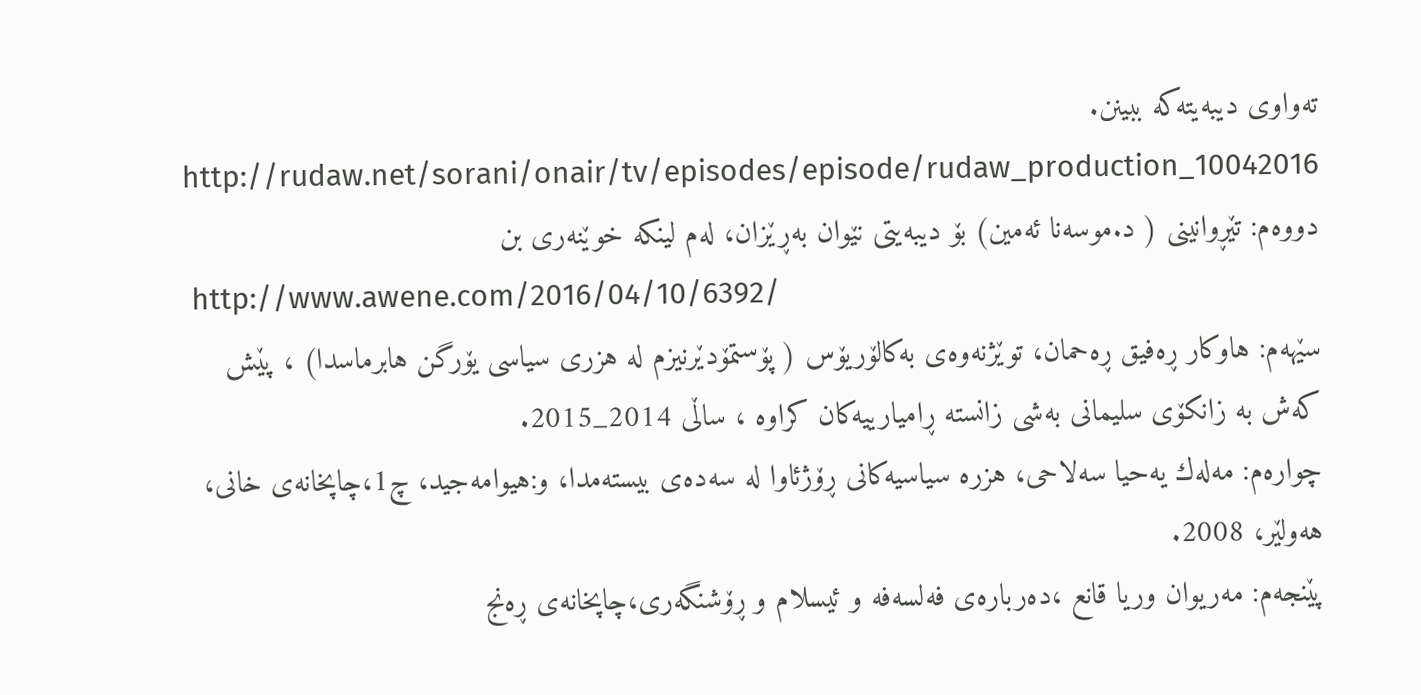ته‌واوی‌ دیبه‌یته‌كه‌ ببینن.
http://rudaw.net/sorani/onair/tv/episodes/episode/rudaw_production_10042016
دووه‌م: تێڕوانینی‌ ( د.موسه‌نا ئه‌مین) بۆ دیبه‌یتی‌ نێوان به‌ڕێزان، له‌م لینكه‌ خوێنه‌ری‌ بن
 http://www.awene.com/2016/04/10/6392/
سێهه‌م: هاوكار ڕه‌فیق ڕه‌حمان، توێژنه‌وه‌ی‌ به‌كالۆریۆس ( پۆستمۆدێرنیزم له‌ هزری‌ سیاسی‌ یۆرگن هابرماسدا) ، پێش كه‌ش به‌ زانكۆی‌ سلیمانی‌ به‌شی‌ زانسته‌ ڕامیارییه‌كان كراوه‌ ، ساڵی‌ 2014_2015.
چواره‌م: مه‌له‌ك یه‌حیا سه‌لاحی‌، هزره‌ سیاسیه‌كانی‌ ڕۆژئاوا له‌ سه‌ده‌ی‌ بیسته‌مدا، و:هیوامه‌جید، چ1،چاپخانه‌ی‌ خانی‌، هه‌ولێر، 2008.
پێنجه‌م: مه‌ریوان وریا قانع ،ده‌رباره‌ی‌ فه‌لسه‌فه‌ و ئیسلام و ڕۆشنگه‌ری‌،چاپخانه‌ی‌ ڕه‌نج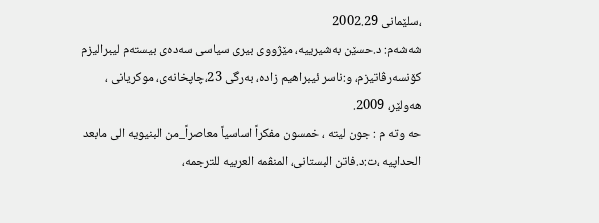،سلێمانی‌ 2002.29
شه‌شه‌م: د.حسێن به‌شیرییه‌، مێژووی‌ بیری‌ سیاسی‌ سه‌ده‌ی‌ بیسته‌م لیبرالیزم كۆنسه‌رڤاتیزم، و:ناسر ئیبراهیم زاده‌، به‌رگی‌ 23،چاپخانه‌ی‌، موكریانی‌ ، هه‌ولێر، 2009.
حه وته م : جون لیته‌ ، خمسون مفكراً اساسیاً معاصراً_من البنیویه‌ الی‌ مابعد الحداپیه‌ ،ت:د.فاتن البستانی‌، المنڤمه‌ العربیه‌ للترجمه‌،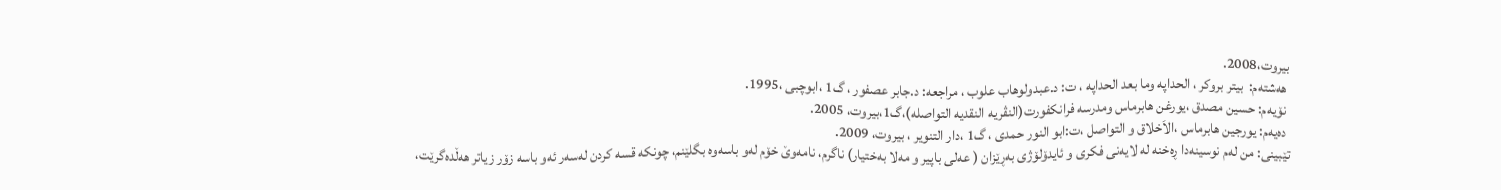بیروت،2008.
 هه‌شته‌م:  بیتر بروكر ، الحداپه‌ وما بعد الحداپه‌ ، ت: د.عبدولوهاب علوب ، مراجعه‌: د.جابر عصفور ، گ1 ،ابوچبی ،1995.
 نۆیه‌م: حسین مصدق ،یورغن هابرماس ومدرسه‌ فرانكفورت(النڤریه‌ النقدیه‌ التواصله‌)،گ1،بیروت، 2005.
 ده‌یه‌م: یورجین هابرماس ،الاَخلاق و التواصل ،ت:ابو النور حمدی‌ ، گ1 ،دار التنویر ، بیروت، 2009.
تێبینی‌: من له‌م نوسینه‌دا ڕه‌خنه‌ له‌ لایه‌نی‌ فكری‌ و ئایدۆلۆژی‌ به‌ڕێزان ( عه‌لی‌ باپیر و مه‌لا به‌ختیار) ناگرم، نامه‌وێ خۆم له‌و باسه‌وه‌ بگلێنم، چونكه‌ قسه‌ كردن له‌سه‌ر ئه‌و باسه‌ زۆر زیاتر هه‌ڵده‌گرێت،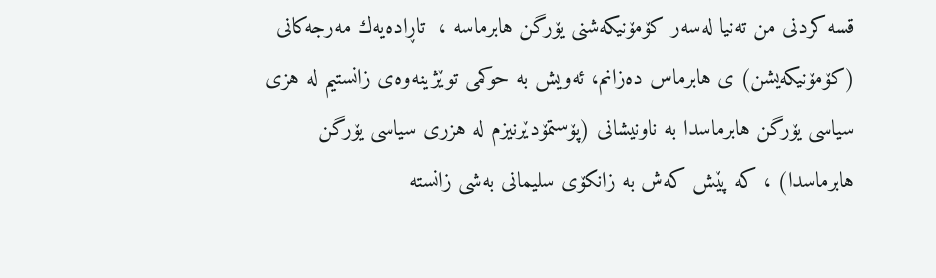قسه‌ كردنی‌ من ته‌نیا له‌سه‌ر كۆمۆنیكه‌شنی‌ یۆرگن هابرماسه‌ ،  تاڕاده‌یه‌ك مه‌رجه‌كانی‌ (كۆمۆنیكه‌یشن) ی‌ هابرماس ده‌زانم، ئه‌ویش به‌ حوكمی‌ توێژینه‌وه‌ی‌ زانستیم له‌ هزی‌ سیاسی‌ یۆرگن هابرماسدا به‌ ناونیشانی‌ (پۆستمۆدێرنیزم له‌ هزری‌ سیاسی‌ یۆرگن هابرماسدا) ، كه‌ پێش كه‌ش به‌ زانكۆی‌ سلیمانی‌ به‌شی‌ زانسته‌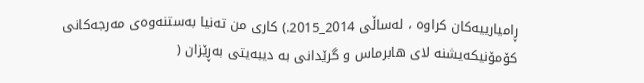ڕامیارییه‌كان كراوه‌ ، له‌ساڵی‌ 2014_2015.) كاری‌ من ته‌نیا به‌ستنه‌وه‌ی‌ مه‌رجه‌كانی‌ كۆمۆنیكه‌یشنه‌ لای‌ هابرماس و گرێدانی‌ به‌ دیبه‌یتی‌ به‌ڕێزان (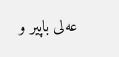عه‌لی‌ باپیر و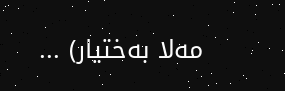مه‌لا به‌ختیار) ...